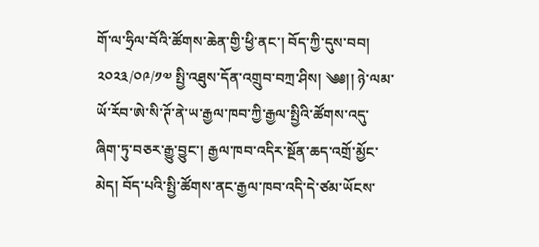གོ་ལ་ཧྲིལ་བོའི་ཚོགས་ཆེན་གྱི་ཕྱི་ནང་། བོད་ཀྱི་དུས་བབ། ༢༠༢༣/༠༩/༡༧ སྤྱི་འཐུས་དོན་འགྲུབ་བཀྲ་ཤིས། ༄༅།། ཉེ་ལམ་ཡོ་རོབ་ཨེ་སི་ཊོ་ནེ་ཡ་རྒྱལ་ཁབ་ཀྱི་རྒྱལ་སྤྱིའི་ཚོགས་འདུ་ཞིག་ཏུ་བཅར་རྒྱུ་བྱུང་། རྒྱལ་ཁབ་འདིར་སྔོན་ཆད་འགྲོ་མྱོང་མེད། བོད་པའི་སྤྱི་ཚོགས་ནང་རྒྱལ་ཁབ་འདི་དེ་ཙམ་ཡོངས་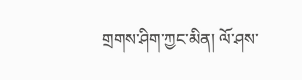གྲགས་ཤིག་ཀྱང་མིན། ལོ་ཤས་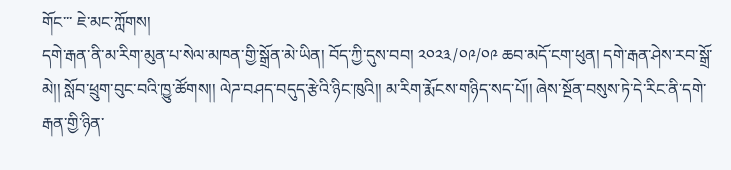གོང་་་ ཇེ་མང་ཀློགས།
དགེ་རྒན་ནི་མ་རིག་མུན་པ་སེལ་མཁན་གྱི་སྒྲོན་མེ་ཡིན། བོད་ཀྱི་དུས་བབ། ༢༠༢༣/༠༩/༠༩ ཆབ་མདོ་ངག་ཕུན། དགེ་རྒན་ཤེས་རབ་སྒྲོ་མེ།། སློབ་ཕྲུག་བུང་བའི་ཁྱུ་ཚོགས།། ལེཌ་བཤད་བདུད་རྩེའི་ཉིང་ཁུའི།། མ་རིག་རྨོངས་གཉིད་སད་པོ།། ཞེས་སྔོན་བསུས་ཏེ་དེ་རིང་ནི་དགེ་རྒན་གྱི་ཉིན་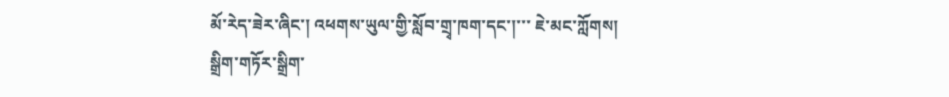མོ་རེད་ཟེར་ཞིང་། འཕགས་ཡུལ་གྱི་སློབ་གྲྭ་ཁག་དང་།་་་ ཇེ་མང་ཀློགས།
སྒྲིག་གཏོར་སྒྲིག་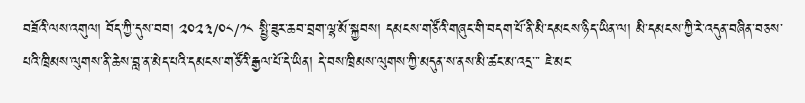བཟོའི་ལས་འགུལ། བོད་ཀྱི་དུས་བབ། ༢༠༢༣/༠༨/༡༨ སྤྱི་ཟུར་ཆབ་བྲག་ལྷ་མོ་སྐྱབས། དམངས་གཙོའི་གཞུང་གི་བདག་པོ་ནི་མི་དམངས་ཉིད་ཡིན་ལ། མི་དམངས་ཀྱི་རེ་འདུན་བཞིན་བཅས་པའི་ཁྲིམས་ལུགས་ནི་ཆེས་བླ་ན་མེད་པའི་དམངས་གཙོའི་རྒྱལ་པོ་དེ་ཡིན། དེ་བས་ཁྲིམས་ལུགས་ཀྱི་མདུན་ས་ནས་མི་ཚང་མ་འདྲ་་་ ཇེ་མང་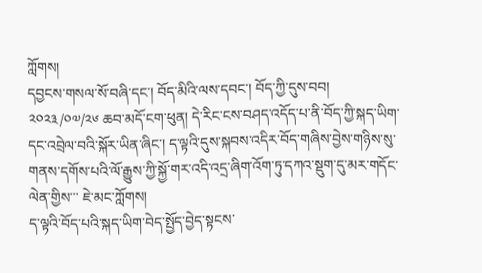ཀློགས།
དབྱངས་གསལ་སོ་བཞི་དང་། བོད་མིའི་ལས་དབང་། བོད་ཀྱི་དུས་བབ། ༢༠༢༣/༠༧/༢༦ ཆབ་མདོ་ངག་ཕུན། དེ་རིང་ངས་བཤད་འདོད་པ་ནི་བོད་ཀྱི་སྐད་ཡིག་དང་འབྲེལ་བའི་སྐོར་ཡིན་ཞིང་། ད་ལྟའི་དུས་སྐབས་འདིར་བོད་གཞིས་བྱེས་གཉིས་སུ་གནས་དགོས་པའི་ལོ་རྒྱུས་ཀྱི་སྐྱོ་གར་འདི་འདྲ་ཞིག་འོག་ཏུ་དཀའ་སྡུག་དུ་མར་གདོང་ལེན་གྱིས་་་ ཇེ་མང་ཀློགས།
ད་ལྟའི་བོད་པའི་སྐད་ཡིག་བེད་སྤྱོད་བྱེད་སྟངས་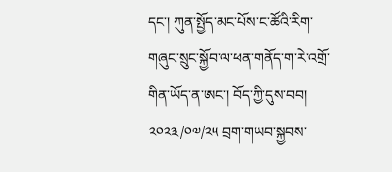དང་། ཀུན་སྤྱོད་མང་པོས་ང་ཚོའི་རིག་གཞུང་སྲུང་སྐྱོབ་ལ་ཕན་གནོད་ག་རེ་འགྲོ་གིན་ཡོད་ན་ཨང་། བོད་ཀྱི་དུས་བབ། ༢༠༢༣/༠༧/༢༥ བྲག་གཡབ་སྐྱབས་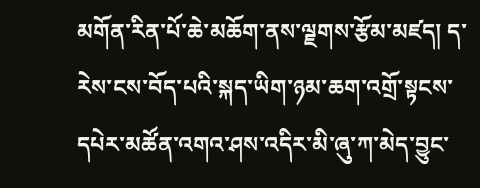མགོན་རིན་པོ་ཆེ་མཆོག་ནས་ལྗགས་རྩོམ་མཛད། ད་རེས་ངས་བོད་པའི་སྐད་ཡིག་ཉམ་ཆག་འགྲོ་སྟངས་དཔེར་མཚོན་འགའ་ཤས་འདིར་མི་ཞུ་ཀ་མེད་བྱུང་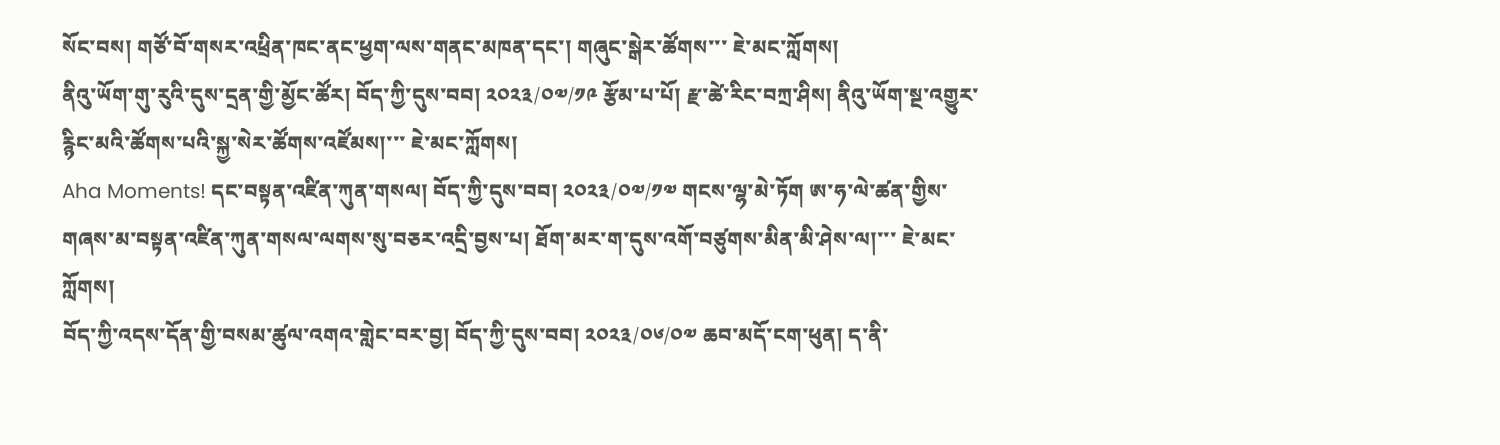སོང་བས། གཙོ་བོ་གསར་འཕྲིན་ཁང་ནང་ཕྱག་ལས་གནང་མཁན་དང་། གཞུང་སྒེར་ཚོགས་་་ ཇེ་མང་ཀློགས།
ནིའུ་ཡོག་གུ་རུའི་དུས་དྲན་གྱི་མྱོང་ཚོར། བོད་ཀྱི་དུས་བབ། ༢༠༢༣/༠༧/༡༩ རྩོམ་པ་པོ། རྫ་ཚེ་རིང་བཀྲ་ཤིས། ནིའུ་ཡོག་སྔ་འགྱུར་རྙིང་མའི་ཚོགས་པའི་སྐྱ་སེར་ཚོགས་འཛོམས།་་་ ཇེ་མང་ཀློགས།
Aha Moments! དང་བསྟན་འཛིན་ཀུན་གསལ། བོད་ཀྱི་དུས་བབ། ༢༠༢༣/༠༧/༡༧ གངས་ལྷ་མེ་ཏོག ཨ་ཧ་ལེ་ཚན་གྱིས་གཞས་མ་བསྟན་འཛིན་ཀུན་གསལ་ལགས་སུ་བཅར་འདྲི་བྱས་པ། ཐོག་མར་ག་དུས་འགོ་བཙུགས་མིན་མི་ཤེས་ལ།་་་ ཇེ་མང་ཀློགས།
བོད་ཀྱི་འདས་དོན་གྱི་བསམ་ཚུལ་འགའ་གླེང་བར་བྱ། བོད་ཀྱི་དུས་བབ། ༢༠༢༣/༠༦/༠༧ ཆབ་མདོ་ངག་ཕུན། ད་ནི་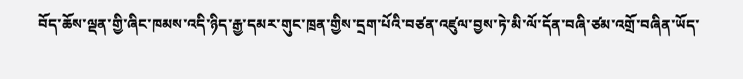བོད་ཆོས་ལྡན་གྱི་ཞིང་ཁམས་འདི་ཉིད་རྒྱ་དམར་གུང་ཁྲན་གྱིས་དྲག་པོའི་བཙན་འཛུལ་བྱས་ཏེ་མི་ལོ་དོན་བཞི་ཙམ་འགྲོ་བཞིན་ཡོད་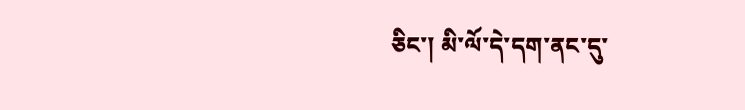ཅིང་། མི་ལོ་དེ་དག་ནང་དུ་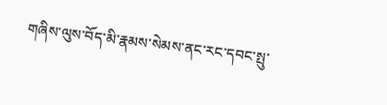གཞིས་ལུས་བོད་མི་རྣམས་སེམས་ནང་རང་དབང་སྤུ་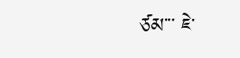ཙམ་་་ ཇེ་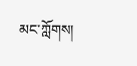མང་ཀློགས།